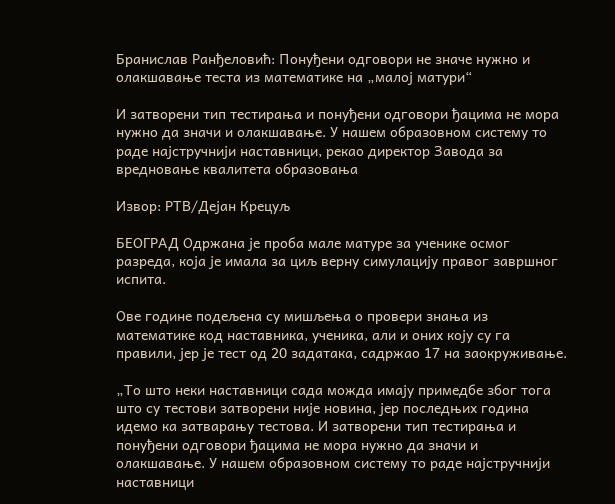Бранислав Ранђеловић: Понуђени одговори не значе нужно и олакшавање теста из математике на „малој матури“

И затворени тип тестирања и понуђени одговори ђацима не мора нужно да значи и олакшавање. У нашем образовном систему то раде најстручнији наставници, рекао директор Завода за вредновање квалитета образовања

Извор: РТВ/Дејан Крецуљ

БЕОГРАД Одржана је проба мале матуре за ученике осмог разреда, која је имала за циљ верну симулацију правог завршног испита.

Ове године подељена су мишљења о провери знања из математике код наставника, ученика, али и оних коју су га правили, јер је тест од 20 задатака, садржао 17 на заокруживање.

„То што неки наставници сада можда имају примедбе због тога што су тестови затворени није новина, јер последњих година идемо ка затварању тестова. И затворени тип тестирања и понуђени одговори ђацима не мора нужно да значи и олакшавање. У нашем образовном систему то раде најстручнији наставници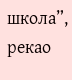школа”, рекао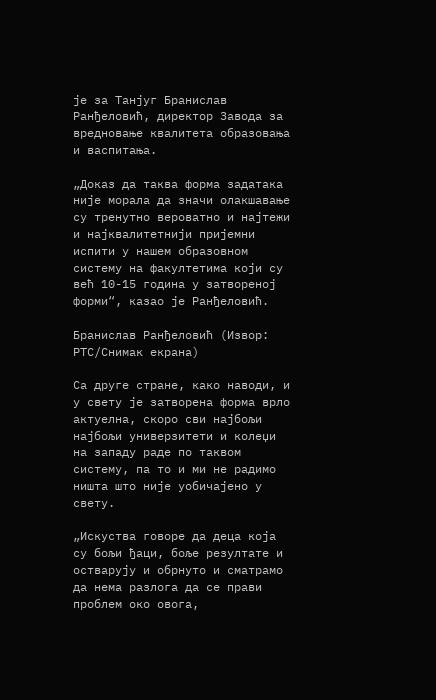је за Танјуг Бранислав Ранђеловић, директор Завода за вредновање квалитета образовања и васпитања.

„Доказ да таква форма задатака није морала да значи олакшавање су тренутно вероватно и најтежи и најквалитетнији пријемни испити у нашем образовном систему на факултетима који су већ 10-15 година у затвореној форми“, казао је Ранђеловић.

Бранислав Ранђеловић (Извор: РТС/Снимак екрана)

Са друге стране, како наводи, и у свету је затворена форма врло актуелна, скоро сви најбољи најбољи универзитети и колеџи на западу раде по таквом систему, па то и ми не радимо ништа што није уобичајено у свету.

„Искуства говоре да деца која су бољи ђаци, боље резултате и остварују и обрнуто и сматрамо да нема разлога да се прави проблем око овога,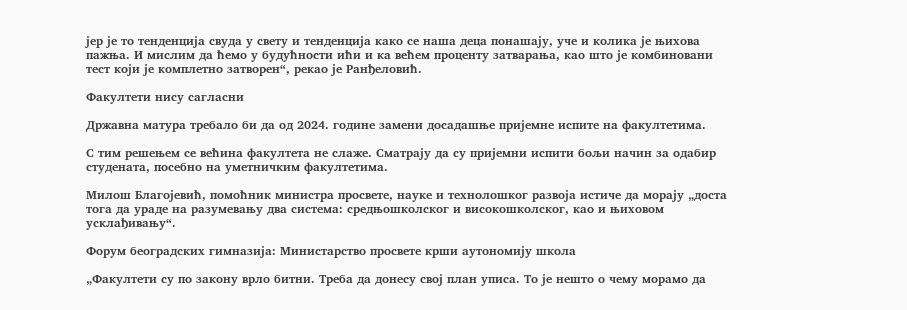јер је то тенденција свуда у свету и тенденција како се наша деца понашају, уче и колика је њихова пажња. И мислим да ћемо у будућности ићи и ка већем проценту затварања, као што је комбиновани тест који је комплетно затворен“, рекао је Ранђеловић.

Факултети нису сагласни

Државна матура требало би да од 2024. године замени досадашње пријемне испите на факултетима.

С тим решењем се већина факултета не слаже. Сматрају да су пријемни испити бољи начин за одабир студената, посебно на уметничким факултетима.

Милош Благојевић, помоћник министра просвете, науке и технолошког развоја истиче да морају „доста тога да ураде на разумевању два система: средњошколског и високошколског, као и њиховом усклађивању“.

Форум београдских гимназија: Министарство просвете крши аутономију школа

„Факултети су по закону врло битни. Треба да донесу свој план уписа. То је нешто о чему морамо да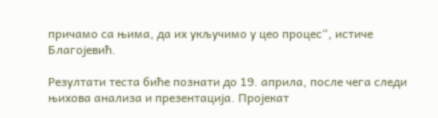причамо са њима, да их укључимо у цео процес“, истиче Благојевић.

Резултати теста биће познати до 19. априла, после чега следи њихова анализа и презентација. Пројекат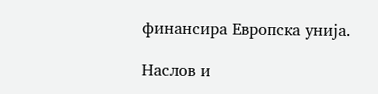финансира Европска унија.

Наслов и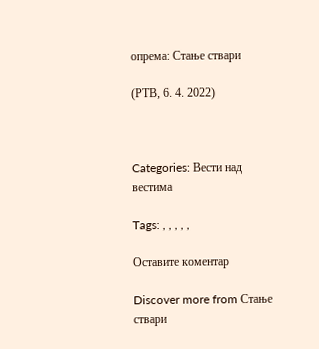опрема: Стање ствари

(РТВ, 6. 4. 2022)



Categories: Вести над вестима

Tags: , , , , ,

Оставите коментар

Discover more from Стање ствари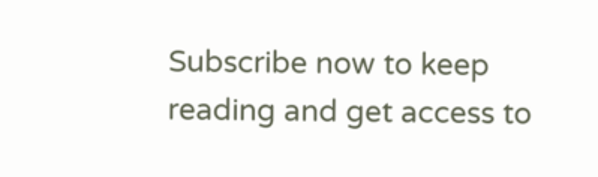Subscribe now to keep reading and get access to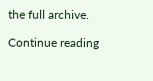the full archive.

Continue reading